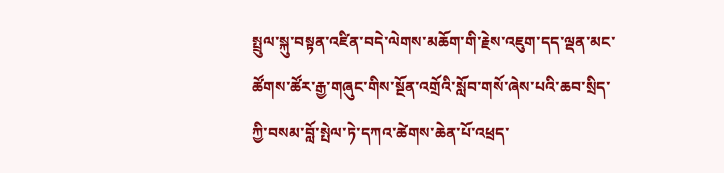སྤྲུལ་སྐུ་བསྟན་འཛིན་བདེ་ལེགས་མཆོག་གི་རྗེས་འཇུག་དད་ལྡན་མང་ཚོགས་ཚོར་རྒྱ་གཞུང་གིས་སྔོན་འགྲོའི་སློབ་གསོ་ཞེས་པའི་ཆབ་སྲིད་ཀྱི་བསམ་བློ་སྤེལ་ཏེ་དཀའ་ཚེགས་ཆེན་པོ་འཕྲད་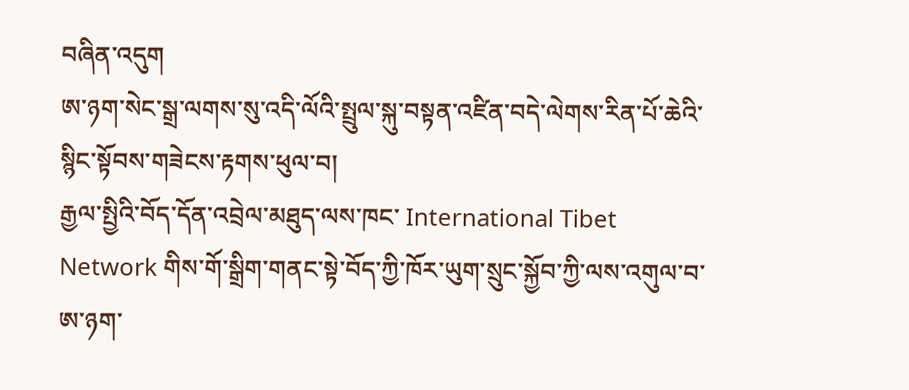བཞིན་འདུག
ཨ་ཉག་སེང་སྒྲ་ལགས་སུ་འདི་ལོའི་སྤྲུལ་སྐུ་བསྟན་འཛིན་བདེ་ལེགས་རིན་པོ་ཆེའི་སྙིང་སྟོབས་གཟེངས་རྟགས་ཕུལ་བ།
རྒྱལ་སྤྱིའི་བོད་དོན་འབྲེལ་མཐུད་ལས་ཁང་ International Tibet Network གིས་གོ་སྒྲིག་གནང་སྟེ་བོད་ཀྱི་ཁོར་ཡུག་སྲུང་སྐྱོབ་ཀྱི་ལས་འགུལ་བ་ཨ་ཉག་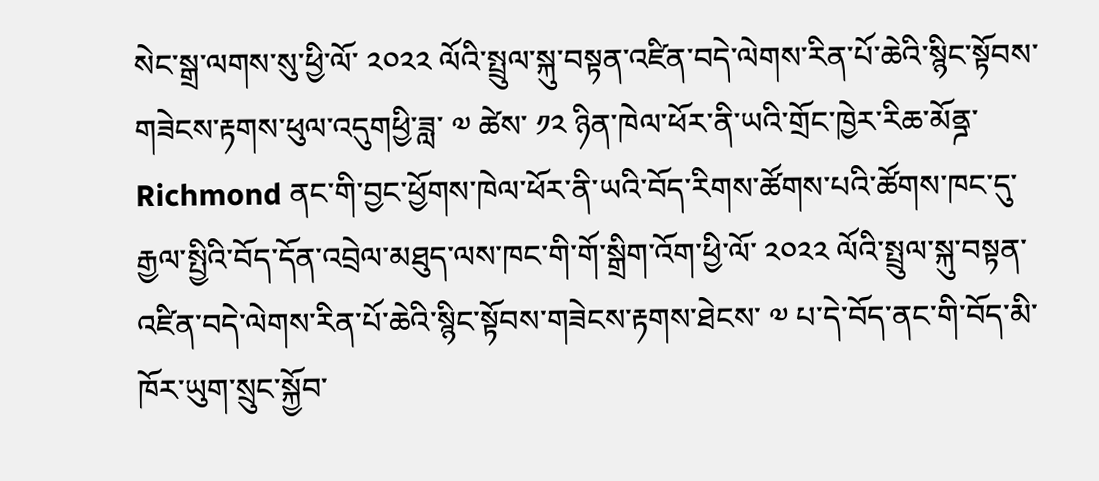སེང་སྒྲ་ལགས་སུ་ཕྱི་ལོ་ ༢༠༢༢ ལོའི་སྤྲུལ་སྐུ་བསྟན་འཛིན་བདེ་ལེགས་རིན་པོ་ཆེའི་སྙིང་སྟོབས་གཟེངས་རྟགས་ཕུལ་འདུགཕྱི་ཟླ་ ༧ ཚེས་ ༡༢ ཉིན་ཁེལ་ཕོར་ནི་ཡའི་གྲོང་ཁྱེར་རིཆ་མོནྜ་  Richmond ནང་གི་བྱང་ཕྱོགས་ཁེལ་ཕོར་ནི་ཡའི་བོད་རིགས་ཚོགས་པའི་ཚོགས་ཁང་དུ་རྒྱལ་སྤྱིའི་བོད་དོན་འབྲེལ་མཐུད་ལས་ཁང་གི་གོ་སྒྲིག་འོག་ཕྱི་ལོ་ ༢༠༢༢ ལོའི་སྤྲུལ་སྐུ་བསྟན་འཛིན་བདེ་ལེགས་རིན་པོ་ཆེའི་སྙིང་སྟོབས་གཟེངས་རྟགས་ཐེངས་ ༧ པ་དེ་བོད་ནང་གི་བོད་མི་ཁོར་ཡུག་སྲུང་སྐྱོབ་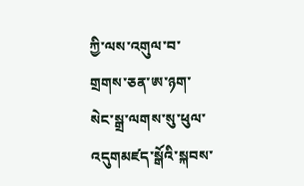ཀྱི་ལས་འགུལ་བ་གྲགས་ཅན་ཨ་ཉག་སེང་སྒྲ་ལགས་སུ་ཕུལ་འདུགམཛད་སྒོའི་སྐབས་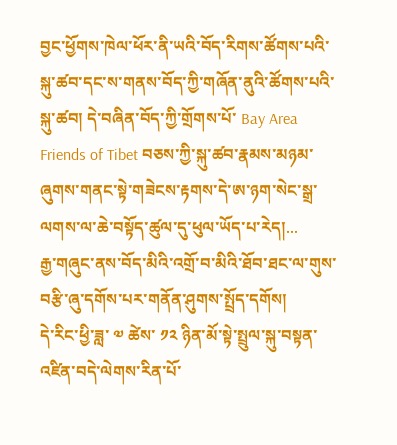བྱང་ཕྱོགས་ཁེལ་ཕོར་ནི་ཡའི་བོད་རིགས་ཚོགས་པའི་སྐུ་ཚབ་དང་ས་གནས་བོད་ཀྱི་གཞོན་ནུའི་ཚོགས་པའི་སྐུ་ཚབ། དེ་བཞིན་བོད་ཀྱི་གྲོགས་པོ་ Bay Area Friends of Tibet བཅས་ཀྱི་སྐུ་ཚབ་རྣམས་མཉམ་ཞུགས་གནང་སྟེ་གཟེངས་རྟགས་དེ་ཨ་ཉག་སེང་སྒྲ་ལགས་ལ་ཆེ་བསྟོད་ཚུལ་དུ་ཕུལ་ཡོད་པ་རེད།...
རྒྱ་གཞུང་ནས་བོད་མིའི་འགྲོ་བ་མིའི་ཐོབ་ཐང་ལ་གུས་བརྩི་ཞུ་དགོས་པར་གནོན་ཤུགས་སྤྲོད་དགོས།
དེ་རིང་ཕྱི་ཟླ་ ༧ ཚེས་ ༡༢ ཉིན་མོ་སྟེ་སྤྲུལ་སྐུ་བསྟན་འཛིན་བདེ་ལེགས་རིན་པོ་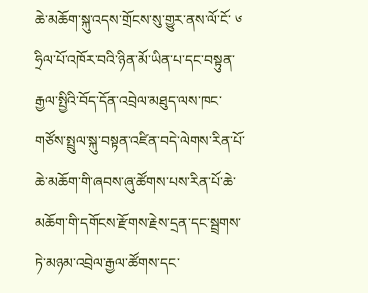ཆེ་མཆོག་སྐུ་འདས་གྲོངས་སུ་གྱུར་ནས་ལོ་ངོ་ ༦ ཧྲིལ་པོ་འཁོར་བའི་ཉིན་མོ་ཡིན་པ་དང་བསྟུན་རྒྱལ་སྤྱིའི་བོད་དོན་འབྲེལ་མཐུད་ལས་ཁང་གཙོས་སྤྲུལ་སྐུ་བསྟན་འཛིན་བདེ་ལེགས་རིན་པོ་ཆེ་མཆོག་གི་ཞབས་ཞུ་ཚོགས་པས་རིན་པོ་ཆེ་མཆོག་གི་དགོངས་རྫོགས་རྗེས་དྲན་དང་སྦྲགས་ཏེ་མཉམ་འབྲེལ་རྒྱལ་ཚོགས་དང་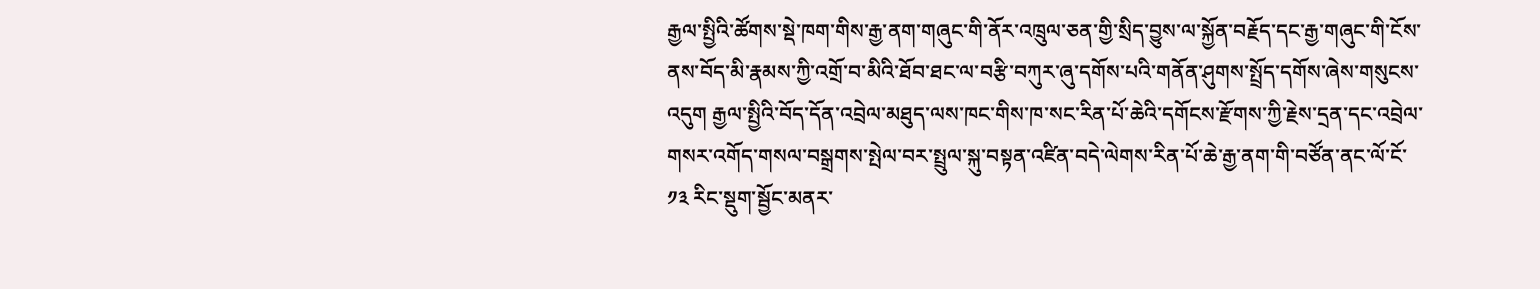རྒྱལ་སྤྱིའི་ཚོགས་སྡེ་ཁག་གིས་རྒྱ་ནག་གཞུང་གི་ནོར་འཁྲུལ་ཅན་གྱི་སྲིད་བྱུས་ལ་སྐྱོན་བརྗོད་དང་རྒྱ་གཞུང་གི་ངོས་ནས་བོད་མི་རྣམས་ཀྱི་འགྲོ་བ་མིའི་ཐོབ་ཐང་ལ་བརྩི་བཀུར་ཞུ་དགོས་པའི་གནོན་ཤུགས་སྤྲོད་དགོས་ཞེས་གསུངས་འདུག རྒྱལ་སྤྱིའི་བོད་དོན་འབྲེལ་མཐུད་ལས་ཁང་གིས་ཁ་སང་རིན་པོ་ཆེའི་དགོངས་རྫོགས་ཀྱི་རྗེས་དྲན་དང་འབྲེལ་གསར་འགོད་གསལ་བསྒྲགས་སྤེལ་བར་སྤྲུལ་སྐུ་བསྟན་འཛིན་བདེ་ལེགས་རིན་པོ་ཆེ་རྒྱ་ནག་གི་བཙོན་ནང་ལོ་ངོ་ ༡༣ རིང་སྡུག་སྦྱོང་མནར་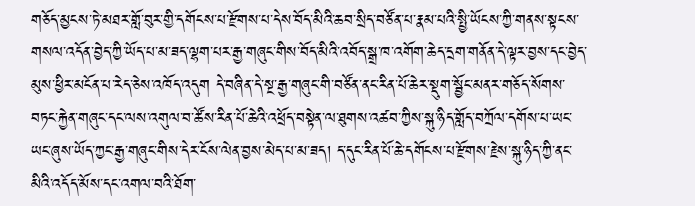གཅོད་མྱངས་ཏེ་མཐར་གློ་བུར་གྱི་དགོངས་པ་རྫོགས་པ་དེས་བོད་མིའི་ཆབ་སྲིད་བཙོན་པ་རྣམ་པའི་སྤྱི་ཡོངས་ཀྱི་གནས་སྟངས་གསལ་འདོན་བྱེད་ཀྱི་ཡོད་པ་མ་ཟད་ལྷག་པར་རྒྱ་གཞུང་གིས་བོད་མིའི་འབོད་སྒྲ་ཁ་འགོག་ཆེད་དྲག་གནོན་དེ་ལྟར་བྱས་དང་བྱེད་མུས་ཕྱིར་མངོན་པ་རེད་ཅེས་འཁོད་འདུག དེ་བཞིན་དེ་སྔ་རྒྱ་གཞུང་གི་བཙོན་ནང་རིན་པོ་ཆེར་སྡུག་སྦྱོང་མནར་གཅོད་སོགས་བཏང་རྐྱེན་གཞུང་དང་ལས་འགུལ་བ་ཚོས་རིན་པོ་ཆེའི་འཕྲོད་བསྟེན་ལ་ཐུགས་འཚབ་ཀྱིས་སྐུ་ཉིད་གློད་བཀྲོལ་དགོས་པ་ཡང་ཡང་ཞུས་ཡོད་ཀྱང་རྒྱ་གཞུང་གིས་དེར་ངོས་ལེན་བྱས་མེད་པ་མ་ཟད། ད་དུང་རིན་པོ་ཆེ་དགོངས་པ་རྫོགས་རྗེས་སྐུ་ཉིད་ཀྱི་ནང་མིའི་འདོད་མོས་དང་འགལ་བའི་ཐོག་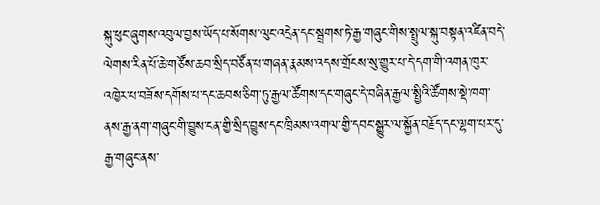སྐུ་ཕུང་ཞུགས་འབུལ་བྱས་ཡོད་པ་སོགས་ལུང་འདྲེན་དང་སྦྲགས་ཏེ་རྒྱ་གཞུང་གིས་སྤྲུལ་སྐུ་བསྟན་འཛིན་བདེ་ལེགས་རིན་པོ་ཆེ་གཙོས་ཆབ་སྲིད་བཙོན་པ་གཞན་རྣམས་འདས་གྲོངས་སུ་གྱུར་པ་དེ་དག་གི་འགན་ཁུར་འཁྱེར་པ་བཟོས་དགོས་པ་དང་ཆབས་ཅིག་ཏུ་རྒྱལ་ཚོགས་དང་གཞུང་དེ་བཞིན་རྒྱལ་སྤྱིའི་ཚོགས་སྡེ་ཁག་ནས་རྒྱ་ནག་གཞུང་གི་བྱུས་ངན་གྱི་སྲིད་བྱུས་དང་ཁྲིམས་འགལ་གྱི་དབང་སྒྱུར་ལ་སྐྱོན་བརྗོད་དང་ལྷག་པར་དུ་རྒྱ་གཞུང་ནས་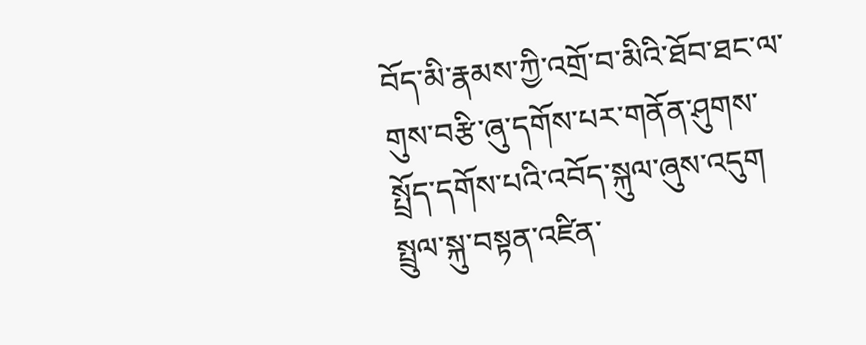བོད་མི་རྣམས་ཀྱི་འགྲོ་བ་མིའི་ཐོབ་ཐང་ལ་གུས་བརྩི་ཞུ་དགོས་པར་གནོན་ཤུགས་སྤྲོད་དགོས་པའི་འབོད་སྐུལ་ཞུས་འདུག སྤྲུལ་སྐུ་བསྟན་འཛིན་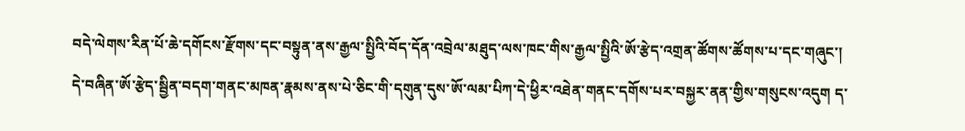བདེ་ལེགས་རིན་པོ་ཆེ་དགོངས་རྫོགས་དང་བསྟུན་ནས་རྒྱལ་སྤྱིའི་བོད་དོན་འབྲེལ་མཐུད་ལས་ཁང་གིས་རྒྱལ་སྤྱིའི་ཨོ་རྩེད་འགྲན་ཚོགས་ཚོགས་པ་དང་གཞུང་། དེ་བཞིན་ཨོ་རྩེད་སྦྱིན་བདག་གནང་མཁན་རྣམས་ནས་པེ་ཅིང་གི་དགུན་དུས་ཨོ་ལམ་པིཀ་དེ་ཕྱིར་འཐེན་གནང་དགོས་པར་བསྐྱར་ནན་གྱིས་གསུངས་འདུག ད་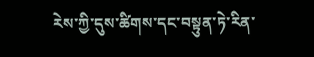རེས་ཀྱི་དུས་ཚིགས་དང་བསྟུན་ཏེ་རིན་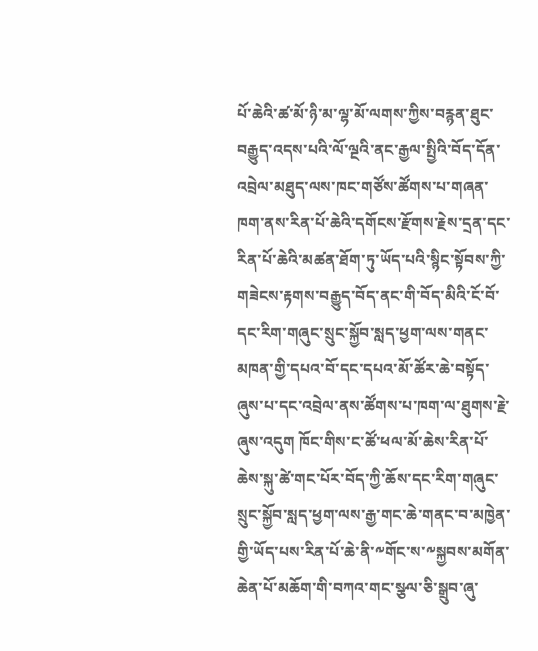པོ་ཆེའི་ཚ་མོ་ཉི་མ་ལྷ་མོ་ལགས་ཀྱིས་བརྙན་ཐུང་བརྒྱུད་འདས་པའི་ལོ་ལྔའི་ནང་རྒྱལ་སྤྱིའི་བོད་དོན་འབྲེལ་མཐུད་ལས་ཁང་གཙོས་ཚོགས་པ་གཞན་ཁག་ནས་རིན་པོ་ཆེའི་དགོངས་རྫོགས་རྗེས་དྲན་དང་རིན་པོ་ཆེའི་མཚན་ཐོག་ཏུ་ཡོད་པའི་སྙིང་སྟོབས་ཀྱི་གཟེངས་རྟགས་བརྒྱུད་བོད་ནང་གི་བོད་མིའི་ངོ་བོ་དང་རིག་གཞུང་སྲུང་སྐྱོབ་སླད་ཕྱག་ལས་གནང་མཁན་གྱི་དཔའ་བོ་དང་དཔའ་མོ་ཚོར་ཆེ་བསྟོད་ཞུས་པ་དང་འབྲེལ་ནས་ཚོགས་པ་ཁག་ལ་ཐུགས་རྗེ་ཞུས་འདུག ཁོང་གིས་ང་ཚོ་ཕལ་མོ་ཆེས་རིན་པོ་ཆེས་སྐུ་ཚེ་གང་པོར་བོད་ཀྱི་ཆོས་དང་རིག་གཞུང་སྲུང་སྐྱོབ་སླད་ཕྱག་ལས་རྒྱ་གང་ཆེ་གནང་བ་མཁྱེན་གྱི་ཡོད་པས་རིན་པོ་ཆེ་ནི་༸གོང་ས་༸སྐྱབས་མགོན་ཆེན་པོ་མཆོག་གི་བཀའ་གང་སྩལ་ཅི་སྒྲུབ་ཞུ་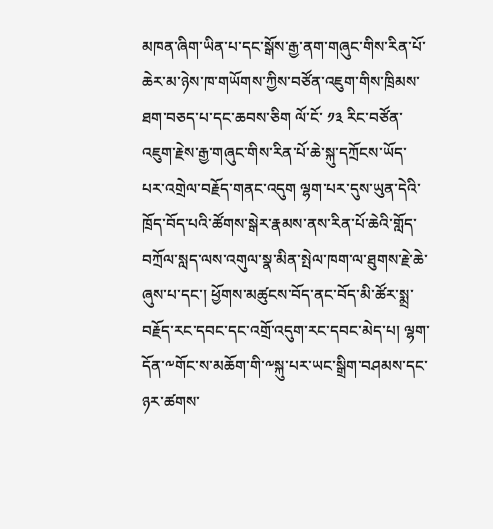མཁན་ཞིག་ཡིན་པ་དང་སྒོས་རྒྱ་ནག་གཞུང་གིས་རིན་པོ་ཆེར་མ་ཉེས་ཁ་གཡོགས་ཀྱིས་བཙོན་འཇུག་གིས་ཁྲིམས་ཐག་བཅད་པ་དང་ཆབས་ཅིག ལོ་ངོ་ ༡༣ རིང་བཙོན་འཇུག་རྗེས་རྒྱ་གཞུང་གིས་རིན་པོ་ཆེ་སྐུ་དཀྲོངས་ཡོད་པར་འགྲེལ་བརྗོད་གནང་འདུག ལྷག་པར་དུས་ཡུན་དེའི་ཁྲོད་བོད་པའི་ཚོགས་སྒེར་རྣམས་ནས་རིན་པོ་ཆེའི་གློད་བཀྲོལ་སླད་ལས་འགུལ་སྣ་མིན་སྤེལ་ཁག་ལ་ཐུགས་རྗེ་ཆེ་ཞུས་པ་དང་། ཕྱོགས་མཚུངས་བོད་ནང་བོད་མི་ཚོར་སྨྲ་བརྗོད་རང་དབང་དང་འགྲོ་འདུག་རང་དབང་མེད་པ། ལྷག་དོན་༸གོང་ས་མཆོག་གི་༸སྐུ་པར་ཡང་སྒྲིག་བཤམས་དང་ཉར་ཚགས་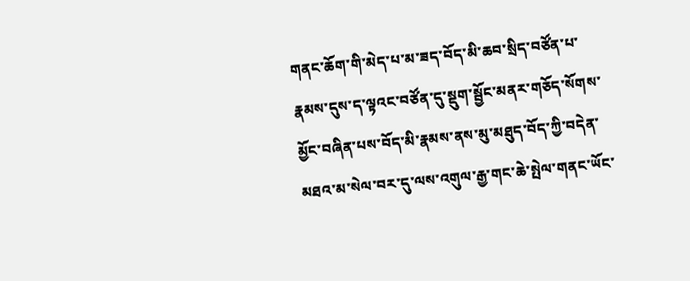གནང་ཆོག་གི་མེད་པ་མ་ཟད་བོད་མི་ཆབ་སྲིད་བཙོན་པ་རྣམས་དུས་ད་ལྟའང་བཙོན་དུ་སྡུག་སྦྱོང་མནར་གཅོད་སོགས་མྱོང་བཞིན་པས་བོད་མི་རྣམས་ནས་མུ་མཐུད་བོད་ཀྱི་བདེན་མཐའ་མ་སེལ་བར་དུ་ལས་འགུལ་རྒྱ་གང་ཆེ་སྤེལ་གནང་ཡོང་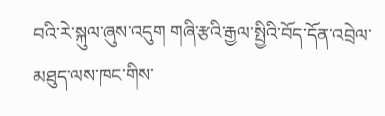བའི་རེ་སྐུལ་ཞུས་འདུག གཞི་རྩའི་རྒྱལ་སྤྱིའི་བོད་དོན་འབྲེལ་མཐུད་ལས་ཁང་གིས་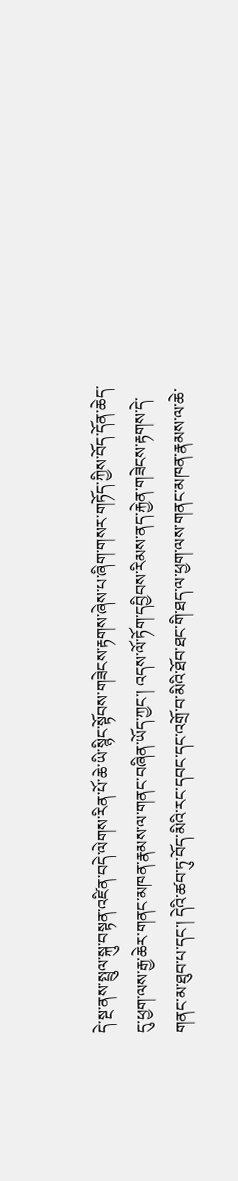དེ་སྔ་ནས་སྤྲུལ་སྐུ་བསྟན་འཛིན་བདེ་ལེགས་རིན་པོ་ཆེ་ཡི་སྙིང་སྟོབས་གཟེངས་རྟགས་ཞེས་པ་ཞིག་གསར་གཏོད་ཀྱིས་བོད་དོན་ཆེད་དུ་ཕྱག་ལས་རྒྱ་ཆེར་གནང་མཁན་རྣམས་ལ་གནང་བཞིན་ཡོད་ཀྱང་། འདས་ལོ་ཏོག་དབྱིབས་རིམས་ནད་རྐྱེན་གཟེངས་རྟགས་དེ་གནང་མ་ཐུབ་པ་དང་། དེའི་ཚབ་ཏུ་བོད་མིའི་རང་དབང་དང་འགྲོ་བ་མིའི་ཐོབ་ཐང་གི་ཐད་ལ་ཕྱག་ལས་གནང་མཁན་རྣམས་ལ་ཆེ་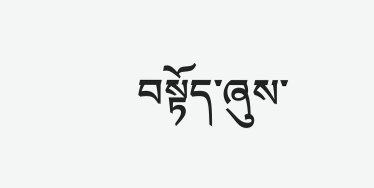བསྟོད་ཞུས་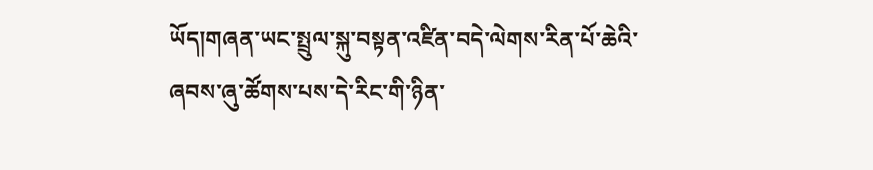ཡོད།གཞན་ཡང་སྤྲུལ་སྐུ་བསྟན་འཛིན་བདེ་ལེགས་རིན་པོ་ཆེའི་ཞབས་ཞུ་ཚོགས་པས་དེ་རིང་གི་ཉིན་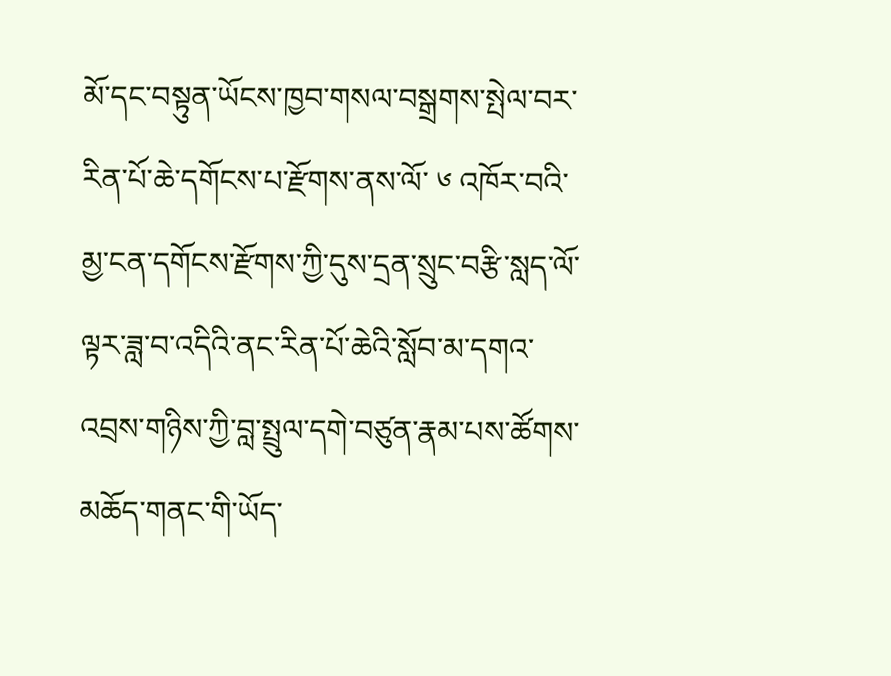མོ་དང་བསྟུན་ཡོངས་ཁྱབ་གསལ་བསྒྲགས་སྤེལ་བར་རིན་པོ་ཆེ་དགོངས་པ་རྫོགས་ནས་ལོ་ ༦ འཁོར་བའི་མྱ་ངན་དགོངས་རྫོགས་ཀྱི་དུས་དྲན་སྲུང་བརྩི་སླད་ལོ་ལྟར་ཟླ་བ་འདིའི་ནང་རིན་པོ་ཆེའི་སློབ་མ་དགའ་འབྲས་གཉིས་ཀྱི་བླ་སྤྲུལ་དགེ་བཙུན་རྣམ་པས་ཚོགས་མཆོད་གནང་གི་ཡོད་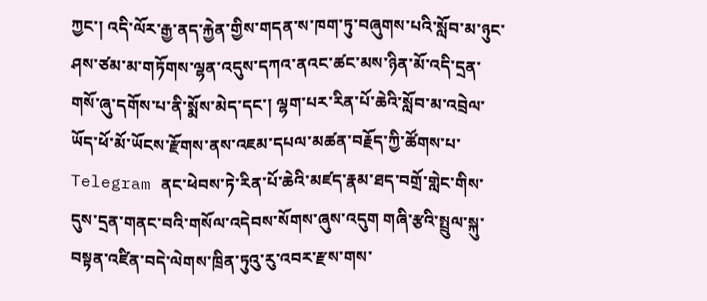ཀྱང་། འདི་ལོར་རྒྱ་ནད་རྐྱེན་གྱིས་གདན་ས་ཁག་ཏུ་བཞུགས་པའི་སློབ་མ་ཉུང་ཤས་ཙམ་མ་གཏོགས་ལྷན་འདུས་དཀའ་ནའང་ཚང་མས་ཉིན་མོ་འདི་དྲན་གསོ་ཞུ་དགོས་པ་ནི་སྨོས་མེད་དང་། ལྷག་པར་རིན་པོ་ཆེའི་སློབ་མ་འབྲེལ་ཡོད་ཕོ་མོ་ཡོངས་རྫོགས་ནས་འཇམ་དཔལ་མཚན་བརྗོད་ཀྱི་ཚོགས་པ་ Telegram ནང་ཕེབས་ཏེ་རིན་པོ་ཆེའི་མཛད་རྣམ་ཐད་བགྲོ་གླེང་གིས་དུས་དྲན་གནང་བའི་གསོལ་འདེབས་སོགས་ཞུས་འདུག གཞི་རྩའི་སྤྲུལ་སྐུ་བསྟན་འཛིན་བདེ་ལེགས་ཁྲིན་ཏུའུ་རུ་འབར་རྫས་གས་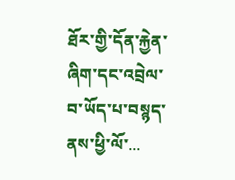ཐོར་གྱི་དོན་རྐྱེན་ཞིག་དང་འབྲེལ་བ་ཡོད་པ་བསྙད་ནས་ཕྱི་ལོ་...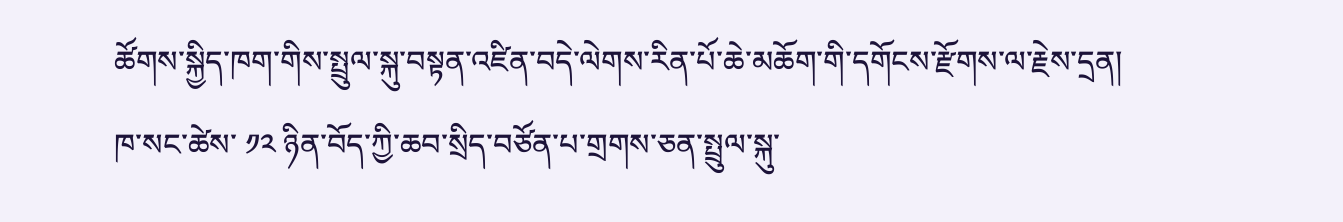ཚོགས་སྐྱིད་ཁག་གིས་སྤྲུལ་སྐུ་བསྟན་འཛིན་བདེ་ལེགས་རིན་པོ་ཆེ་མཆོག་གི་དགོངས་རྫོགས་ལ་རྗེས་དྲན།
ཁ་སང་ཚེས་ ༡༢ ཉིན་བོད་ཀྱི་ཆབ་སྲིད་བཙོན་པ་གྲགས་ཅན་སྤྲུལ་སྐུ་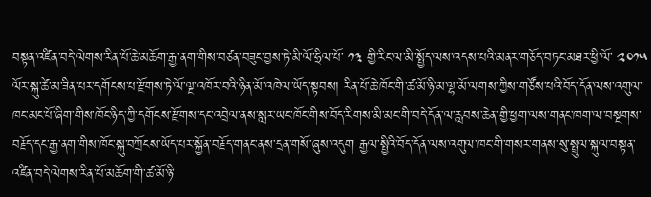བསྟན་འཛིན་བདེ་ལེགས་རིན་པོ་ཆེ་མཆོག་རྒྱ་ནག་གིས་བཙན་བཟུང་བྱས་ཏེ་མི་ལོ་ཧྲིལ་པོ་ ༡༣ གྱི་རིང་ལ་མི་སྤྱོད་ལས་འདས་པའི་མནར་གཅོད་བཏང་མཐར་ཕྱི་ལོ་ ༢༠༡༥ ལོར་སྐུ་ཚེ་མ་ཟིན་པར་དགོངས་པ་རྫོགས་ཏེ་ལོ་ལྔ་འཁོར་བའི་ཉིན་མོ་འཁེལ་ཡོད་སྟབས། རིན་པོ་ཆེ་ཁོང་གི་ཚ་མོ་ཉི་མ་ལྷ་མོ་ལགས་ཀྱིས་གཙོས་པའི་བོད་དོན་ལས་འགུལ་ཁང་མང་པོ་ཞིག་གིས་ཁོང་ཉིད་ཀྱི་དགོངས་རྫོགས་དང་འབྲེལ་ནས་སླར་ཡང་ཁོང་གིས་བོད་རིགས་མི་མང་གི་བདེ་དོན་ལ་རླབས་ཆེན་གྱི་ཕྱག་ལས་གནང་ཁག་ལ་བསྔགས་བརྗོད་དང་རྒྱ་ནག་གིས་ཁོང་སྐུ་བཀྲོངས་ཡོད་པར་སྐྱོན་བརྗོད་གནང་ནས་དྲན་གསོ་ཞུས་འདུག རྒྱལ་སྤྱིའི་བོད་དོན་ལས་འགུལ་ཁང་གི་གསར་གནས་སུ་སྤྲུལ་སྐུལ་བསྟན་འཛིན་བདེ་ལེགས་རིན་པོ་མཆོག་གི་ཚ་མོ་ཉི་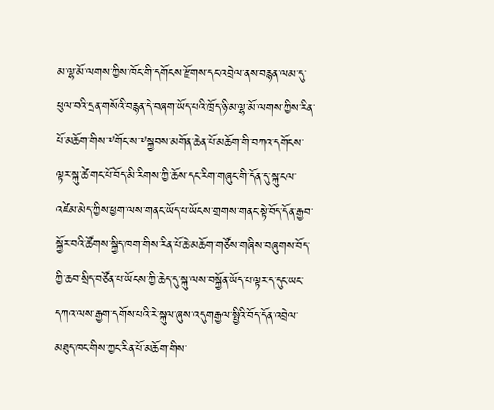མ་ལྷ་མོ་ལགས་ཀྱིས་ཁོང་གི་དགོངས་རྫོགས་དང་འབྲེལ་ནས་བརྙན་ལམ་དུ་ཕུལ་བའི་དྲན་གསོའི་བརྙན་དེ་བཞག་ཡོད་པའི་ཁྲོད་ཉི་མ་ལྷ་མོ་ལགས་ཀྱིས་རིན་པོ་མཆོག་གིས་༸གོང་ས་༸སྐྱབས་མགོན་ཆེན་པོ་མཆོག་གི་བཀའ་དགོངས་ལྟར་སྐུ་ཚེ་གང་པོ་བོད་མི་རིགས་ཀྱི་ཆོས་དང་རིག་གཞུང་གི་དོན་དུ་སྐུ་ངལ་འཛེམ་མེད་ཀྱིས་ཕྱག་ལས་གནང་ཡོད་པ་ཡོངས་གྲགས་གནང་སྟེ་བོད་དོན་རྒྱབ་སྐྱོར་བའི་ཚོགས་སྐྱིད་ཁག་གིས་རིན་པོ་ཆེ་མཆོག་གཙོས་གཞིས་བཞུགས་བོད་ཀྱི་ཆབ་སྲིད་བཙོན་པ་ཡོངས་ཀྱི་ཆེད་དུ་སྐུ་ལས་བསྐྱོན་ཡོད་པ་ལྟར་ད་དུང་ཡང་དཀའ་ལས་རྒྱག་དགོས་པའི་རེ་སྐུལ་ཞུས་འདུགརྒྱལ་སྤྱིའི་བོད་དོན་འབྲེལ་མཐུད་ཁང་གིས་ཀྱང་རིན་པོ་མཆོག་གིས་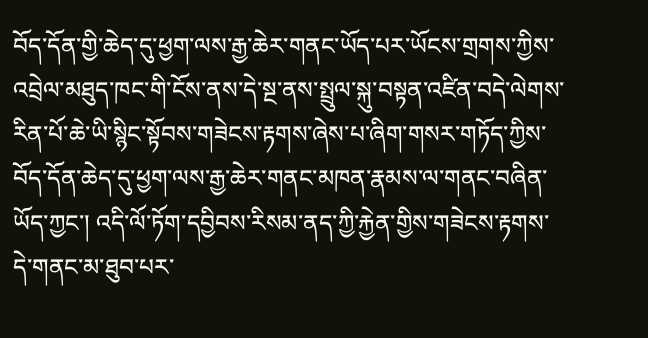བོད་དོན་གྱི་ཆེད་དུ་ཕྱག་ལས་རྒྱ་ཆེར་གནང་ཡོད་པར་ཡོངས་གྲགས་ཀྱིས་འབྲེལ་མཐུད་ཁང་གི་ངོས་ནས་དེ་སྔ་ནས་སྤྲུལ་སྐུ་བསྟན་འཛིན་བདེ་ལེགས་རིན་པོ་ཆེ་ཡི་སྙིང་སྟོབས་གཟེངས་རྟགས་ཞེས་པ་ཞིག་གསར་གཏོད་ཀྱིས་བོད་དོན་ཆེད་དུ་ཕྱག་ལས་རྒྱ་ཆེར་གནང་མཁན་རྣམས་ལ་གནང་བཞིན་ཡོད་ཀྱང་། འདི་ལོ་ཏོག་དབྱིབས་རིསམ་ནད་ཀྱི་རྐྱེན་གྱིས་གཟེངས་རྟགས་དེ་གནང་མ་ཐུབ་པར་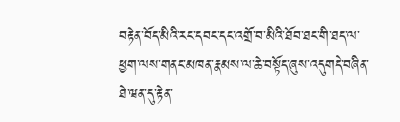བརྟེན་བོད་མིའི་རང་དབང་དང་འགྲོ་བ་མིའི་ཐོབ་ཐང་གི་ཐད་ལ་ཕྱག་ལས་གནང་མཁན་རྣམས་ལ་ཆེ་བསྟོད་ཞུས་འདུགདེ་བཞིན་ཐེ་ཝན་དུ་རྟེན་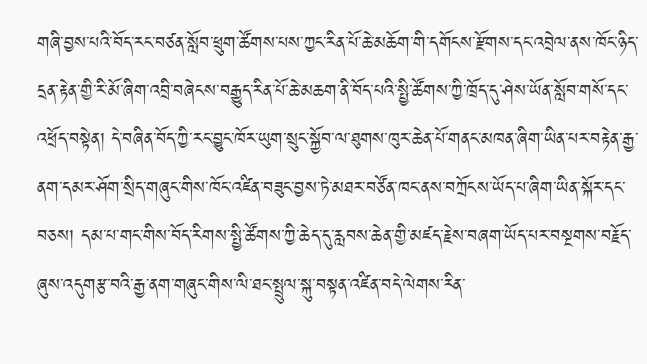གཞི་བྱས་པའི་བོད་རང་བཙན་སློབ་ཕྲུག་ཚོགས་པས་ཀྱང་རིན་པོ་ཆེ་མཆོག་གི་དགོངས་རྫོགས་དང་འབྲེལ་ནས་ཁོང་ཉིད་དྲན་རྟེན་གྱི་རི་མོ་ཞིག་འབྲི་བཞེངས་བརྒྱུད་རིན་པོ་ཆེ་མཆག་ནི་བོད་པའི་སྤྱི་ཚོགས་ཀྱི་ཁྲོད་དུ་ཤེས་ཡོན་སློབ་གསོ་དང་འཕྲོད་བསྟེན། དེ་བཞིན་བོད་ཀྱི་རང་བྱུང་ཁོར་ཡུག་སྲུང་སྐྱོབ་ལ་ཐུགས་ཁུར་ཆེན་པོ་གནང་མཁན་ཞིག་ཡིན་པར་བརྟེན་རྒྱ་ནག་དམར་ཤོག་སྲིད་གཞུང་གིས་ཁོང་འཛིན་བཟུང་བྱས་ཏེ་མཐར་བཙོན་ཁང་ནས་བཀྲོངས་ཡོད་པ་ཞིག་ཡིན་སྐོར་དང་བཅས། དམ་པ་གང་གིས་བོད་རིགས་སྤྱི་ཚོགས་ཀྱི་ཆེད་དུ་རླབས་ཆེན་གྱི་མཛད་རྗེས་བཞག་ཡོད་པར་བསྔགས་བརྗོད་ཞུས་འདུགརྩ་བའི་རྒྱ་ནག་གཞུང་གིས་ལི་ཐང་སྤྲུལ་སྐུ་བསྟན་འཛིན་བདེ་ལེགས་རིན་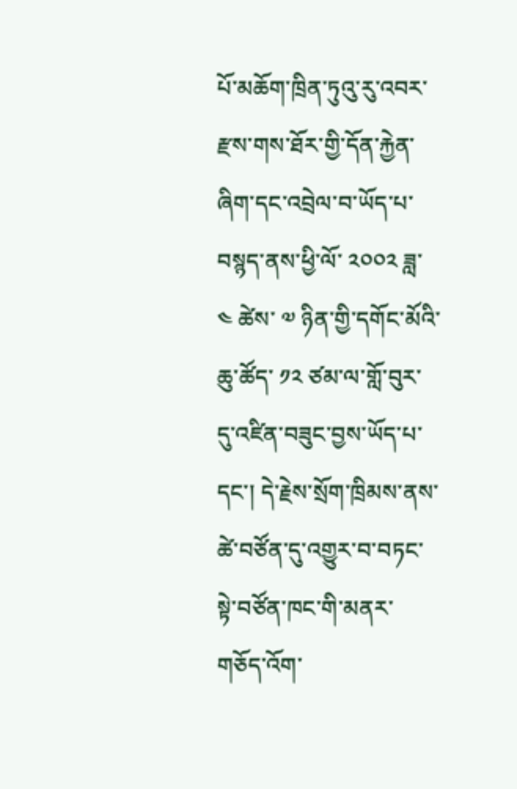པོ་མཆོག་ཁྲིན་ཏུའུ་རུ་འབར་རྫས་གས་ཐོར་གྱི་དོན་རྐྱེན་ཞིག་དང་འབྲེལ་བ་ཡོད་པ་བསྙད་ནས་ཕྱི་ལོ་ ༢༠༠༢ ཟླ་ ༤ ཚེས་ ༧ ཉིན་གྱི་དགོང་མོའི་ཆུ་ཚོད་ ༡༢ ཙམ་ལ་གློ་བུར་དུ་འཛིན་བཟུང་བྱས་ཡོད་པ་དང་། དེ་རྗེས་སྲོག་ཁྲིམས་ནས་ཚེ་བཙོན་དུ་འགྱུར་བ་བཏང་སྟེ་བཙོན་ཁང་གི་མནར་གཅོད་འོག་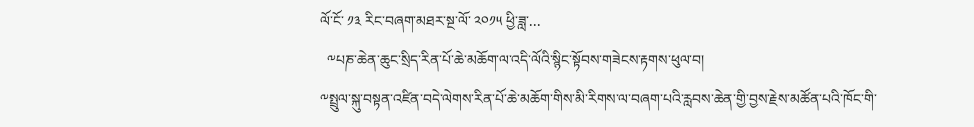ལོ་ངོ་ ༡༣ རིང་བཞག་མཐར་སྔ་ལོ་ ༢༠༡༥ ཕྱི་ཟླ་...
  ༸པཎ་ཆེན་ཆུང་སྲིད་རིན་པོ་ཆེ་མཆོག་ལ་འདི་ལོའི་སྙིང་སྟོབས་གཟེངས་རྟགས་ཕུལ་བ།
༸སྤྲུལ་སྐུ་བསྟན་འཛིན་བདེ་ལེགས་རིན་པོ་ཆེ་མཆོག་གིས་མི་རིགས་ལ་བཞག་པའི་རླབས་ཆེན་གྱི་བྱས་རྗེས་མཚོན་པའི་ཁོང་གི་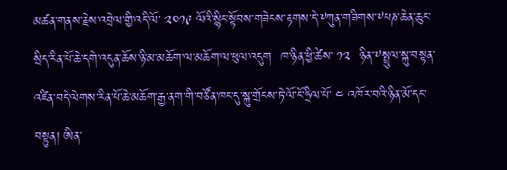མཚན་གནས་རྗེས་འབྲེལ་གྱི་འདི་ལོ་ ༢༠༡༩ ལོའི་སྙིང་སྟོབས་གཟེངས་རྟགས་དེ་༸ཀུན་གཟིགས་༸པཎ་ཆེན་ཆུང་སྲིད་རིན་པོ་ཆེ་དགེ་འདུན་ཆོས་ཉི་མ་མཆོག་ལ་མཆོག་ལ་ཕུལ་འདུག  ཁ་ཉིན་ཕྱི་ཚེས་ ༡༢  ཉིན་༸སྤྲུལ་སྐུ་བསྟན་འཛིན་བདེ་ལེགས་རིན་པོ་ཆེ་མཆོག་རྒྱ་ནག་གི་བཙོན་ཁང་དུ་སྐུ་གྲོངས་ཏེ་ལོ་ངོ་ཧྲིལ་པོ་ ༤ འཁོར་བའི་ཉིན་མོ་དང་བསྟུན། ཨིན་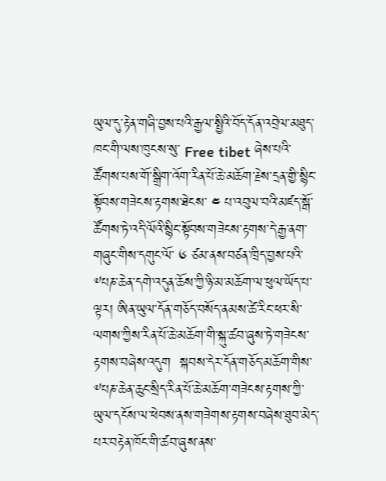ཡུལ་དུ་རྟེན་གཞི་བྱས་པའི་རྒྱལ་སྤྱིའི་བོད་དོན་འབྲེལ་མཐུད་ཁང་གི་ལས་ཁུངས་སུ་ Free tibet ཞེས་པའི་ཚོགས་པས་གོ་སྒྲིག་འོག་རིན་པོ་ཆེ་མཆོག་རྗེས་དྲན་གྱི་སྙིང་སྟོབས་གཟེངས་རྟགས་ཐེངས་ ༤ པ་འབུལ་བའི་མཛད་སྒོ་ཚོགས་ཏེ་འདི་ལོའི་སྙིང་སྟོབས་གཟེངས་རྟགས་དེ་རྒྱ་ནག་གཞུང་གིས་དགུང་ལོ་ ༦ ཙམ་ནས་བཙན་ཁྲིད་བྱས་པའི་༸པཎ་ཆེན་དགེ་འདུན་ཆོས་ཀྱི་ཉི་མ་མཆོག་ལ་ཕུལ་ཡོད་པ་ལྟར། ཨིན་ཡུལ་དོན་གཅོད་བསོད་ནམས་ཚེ་རིང་ཕར་སི་ལགས་ཀྱིས་རིན་པོ་ཆེ་མཆོག་གི་སྐུ་ཚབ་ཞུས་ཏེ་གཟེངས་རྟགས་བཞེས་འདུག  སྐབས་དེར་དོན་གཅོད་མཆོག་གིས་༸པཎ་ཆེན་ཆུང་སྲིད་རིན་པོ་ཆེ་མཆོག་གཟེངས་རྟགས་ཀྱི་ཡུལ་དངོས་ལ་ཕེབས་ནས་གཟེགས་རྟགས་བཞེས་ཐུབ་མེད་པར་བརྟེན་ཁོང་གི་ཚབ་ཞུས་ནས་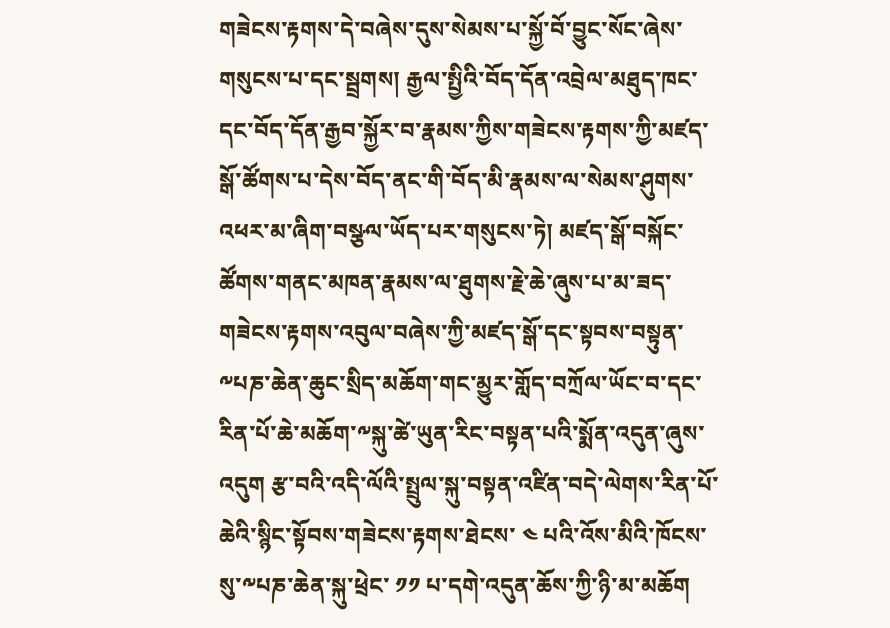གཟེངས་རྟགས་དེ་བཞེས་དུས་སེམས་པ་སྐྱོ་བོ་བྱུང་སོང་ཞེས་གསུངས་པ་དང་སྦྲགས། རྒྱལ་སྤྱིའི་བོད་དོན་འབྲེལ་མཐུད་ཁང་དང་བོད་དོན་རྒྱབ་སྐྱོར་བ་རྣམས་ཀྱིས་གཟེངས་རྟགས་ཀྱི་མཛད་སྒོ་ཚོགས་པ་དེས་བོད་ནང་གི་བོད་མི་རྣམས་ལ་སེམས་ཤུགས་འཕར་མ་ཞིག་བསྩལ་ཡོད་པར་གསུངས་ཏེ། མཛད་སྒོ་བསྐོང་ཚོགས་གནང་མཁན་རྣམས་ལ་ཐུགས་རྗེ་ཆེ་ཞུས་པ་མ་ཟད་གཟེངས་རྟགས་འབུལ་བཞེས་ཀྱི་མཛད་སྒོ་དང་སྟབས་བསྟུན་༸པཎ་ཆེན་ཆུང་སྲིད་མཆོག་གང་མྱུར་གློད་བཀྲོལ་ཡོང་བ་དང་རིན་པོ་ཆེ་མཆོག་༸སྐུ་ཚེ་ཡུན་རིང་བསྟན་པའི་སྨོན་འདུན་ཞུས་འདུག རྩ་བའི་འདི་ལོའི་སྤྲུལ་སྐུ་བསྟན་འཛིན་བདེ་ལེགས་རིན་པོ་ཆེའི་སྙིང་སྟོབས་གཟེངས་རྟགས་ཐེངས་ ༤ པའི་འོས་མིའི་ཁོངས་སུ་༸པཎ་ཆེན་སྐུ་ཕྲེང་ ༡༡ པ་དགེ་འདུན་ཆོས་ཀྱི་ཉི་མ་མཆོག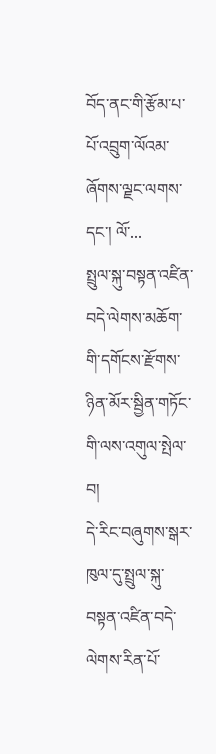བོད་ནང་གི་རྩོམ་པ་པོ་འབྲུག་ལོའམ་ཞོགས་ལྗང་ལགས་དང་། ལོ་...
སྤྲུལ་སྐུ་བསྟན་འཛིན་བདེ་ལེགས་མཆོག་གི་དགོངས་རྫོགས་ཉིན་མོར་སྦྱིན་གཏོང་གི་ལས་འགུལ་སྤེལ་བ།
དེ་རིང་བཞུགས་སྒར་ཁུལ་དུ་སྤྲུལ་སྐུ་བསྟན་འཛིན་བདེ་ལེགས་རིན་པོ་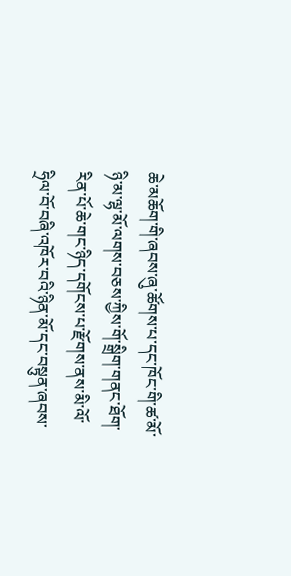ཆེ་མཆོག་གི་ཞབས་ཞུ་ཚོགས་པ་དང་ཁོང་གི་ཚ་མོ་ཉི་མ་ལྷ་མོ་ལགས་བཅས་ཀྱིས་གོ་སྒྲིག་གནང་ཐོག་རིན་པོ་ཆེ་གང་ཉིད་དགོངས་པ་རྫོགས་ནས་མི་ལོ་ཧྲིལ་བོ་བཞི་འཁོར་བའི་ཉིན་མོ་དང་བསྟུན་ཞབས་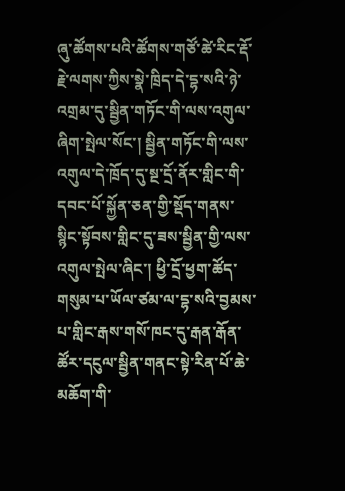ཞུ་ཚོགས་པའི་ཚོགས་གཙོ་ཚེ་རིང་རྡོ་རྗེ་ལགས་ཀྱིས་སྣེ་ཁྲིད་དེ་དྷ་སའི་ཉེ་འགྲམ་དུ་སྦྱིན་གཏོང་གི་ལས་འགུལ་ཞིག་སྤེལ་སོང་། སྦྱིན་གཏོང་གི་ལས་འགུལ་དེ་ཁྲོད་དུ་སྔ་དྲོ་ནོར་གླིང་གི་དབང་པོ་སྐྱོན་ཅན་གྱི་སྡོད་གནས་སྙིང་སྟོབས་གླིང་དུ་ཟས་སྦྱིན་གྱི་ལས་འགུལ་སྤེལ་ཞིང་། ཕྱི་དྲོ་ཕྱག་ཚོད་གསུམ་པ་ཡོལ་ཙམ་ལ་དྷ་སའི་བྱམས་པ་གླིང་རྒས་གསོ་ཁང་དུ་རྒན་རྒོན་ཚོར་དངུལ་སྦྱིན་གནང་སྟེ་རིན་པོ་ཆེ་མཆོག་གི་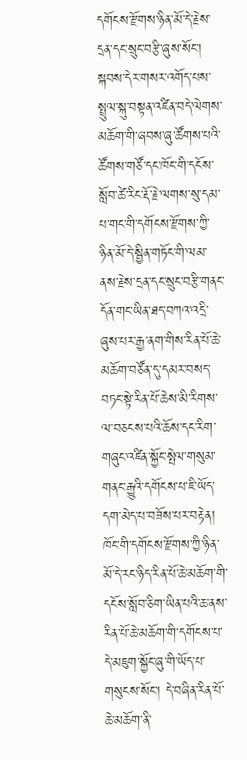དགོངས་རྫོགས་ཉིན་མོ་དེ་རྗེས་དྲན་དང་སྲུང་བརྩི་ཞུས་སོང་།  སྐབས་དེར་གསར་འགོད་པས་སྤྲུལ་སྐུ་བསྟན་འཛིན་བདེ་ལེགས་མཆོག་གི་ཞབས་ཞུ་ཚོགས་པའི་ཚོགས་གཙོ་དང་ཁོང་གི་དངོས་སློབ་ཚེ་རིང་རྡོ་རྗེ་ལགས་སུ་དམ་པ་གང་གི་དགོངས་རྫོགས་ཀྱི་ཉིན་མོ་དེ་སྦྱིན་གཏོང་གི་ལམ་ནས་རྗེས་དྲན་དང་སྲུང་བརྩི་གནང་དོན་གང་ཡིན་ཐད་བཀའ་འདྲི་ཞུས་པར་རྒྱ་ནག་གིས་རིན་པོ་ཆེ་མཆོག་བཙོན་དུ་དམར་བསད་བཏང་སྟེ་རིན་པོ་ཆེས་མི་རིགས་ལ་བཅངས་པའི་ཆོས་དང་རིག་གཞུང་འཛིན་སྐྱོང་སྤེལ་གསུམ་གནང་རྒྱུའི་དགོངས་པ་ཇི་ཡོད་དག་མེད་པ་བཟོས་པར་བརྟེན། ཁོང་གི་དགོངས་རྫོགས་ཀྱི་ཉིན་མོ་དེ་རང་ཉིད་རིན་པོ་ཆེ་མཆོག་གི་དངོས་སློབ་ཅིག་ཡིན་པའི་ཆ་ནས་རིན་པོ་ཆེ་མཆོག་གི་དགོངས་པ་དེ་མཇུག་སྐྱོང་ཞུ་གི་ཡོད་པ་གསུངས་སོང་། དེ་བཞིན་རིན་པོ་ཆེ་མཆོག་ནི་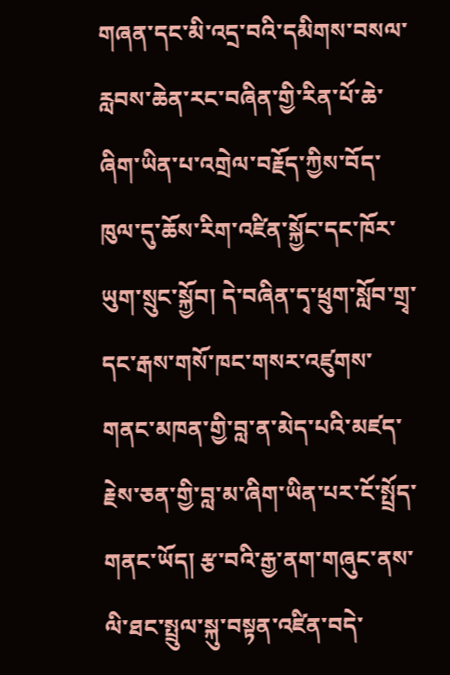གཞན་དང་མི་འདྲ་བའི་དམིགས་བསལ་རླབས་ཆེན་རང་བཞིན་གྱི་རིན་པོ་ཆེ་ཞིག་ཡིན་པ་འགྲེལ་བརྗོད་ཀྱིས་བོད་ཁུལ་དུ་ཆོས་རིག་འཛིན་སྐྱོང་དང་ཁོར་ཡུག་སྲུང་སྐྱོབ། དེ་བཞིན་དྭ་ཕྲུག་སློབ་གྲྭ་དང་རྒས་གསོ་ཁང་གསར་འཛུགས་གནང་མཁན་གྱི་བླ་ན་མེད་པའི་མཛད་རྗེས་ཅན་གྱི་བླ་མ་ཞིག་ཡིན་པར་ངོ་སྤྲོད་གནང་ཡོད། རྩ་བའི་རྒྱ་ནག་གཞུང་ནས་ལི་ཐང་སྤྲུལ་སྐུ་བསྟན་འཛིན་བདེ་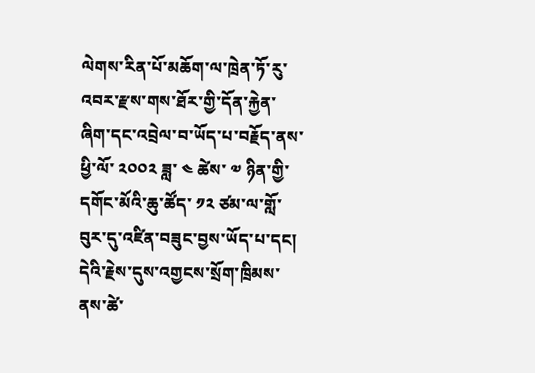ལེགས་རིན་པོ་མཆོག་ལ་ཁྲེན་ཏོ་རུ་འབར་རྫས་གས་ཐོར་གྱི་དོན་རྐྱེན་ཞིག་དང་འབྲེལ་བ་ཡོད་པ་བརྗོད་ནས་ཕྱི་ལོ་ ༢༠༠༢ ཟླ་ ༤ ཚེས་ ༧ ཉིན་གྱི་དགོང་མོའི་ཆུ་ཚོད་ ༡༢ ཙམ་ལ་གློ་བུར་དུ་འཛིན་བཟུང་བྱས་ཡོད་པ་དང། དེའི་རྗེས་དུས་འགྱངས་སྲོག་ཁྲིམས་ནས་ཚེ་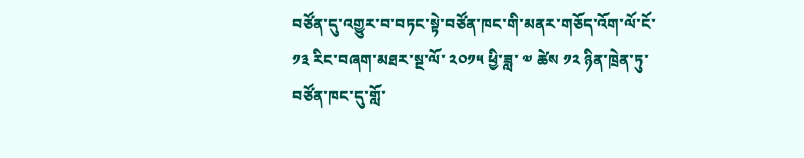བཙོན་དུ་འགྱུར་བ་བཏང་སྟེ་བཙོན་ཁང་གི་མནར་གཅོད་འོག་ལོ་ངོ་ ༡༣ རིང་བཞག་མཐར་སྔ་ལོ་ ༢༠༡༥ ཕྱི་ཟླ་ ༧ ཚེས ༡༢ ཉིན་ཁྲེན་ཏུ་བཙོན་ཁང་དུ་གློ་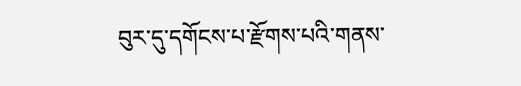བུར་དུ་དགོངས་པ་རྫོགས་པའི་གནས་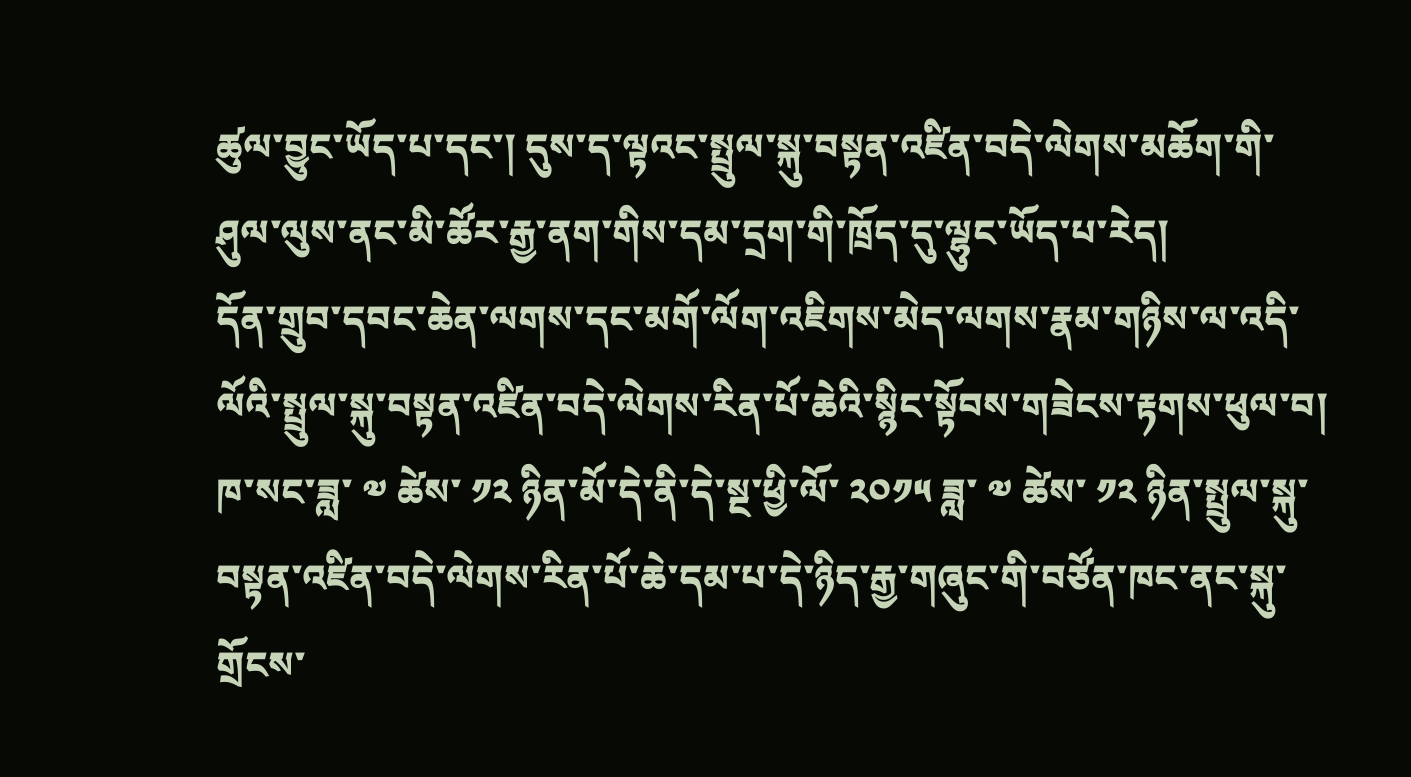ཚུལ་བྱུང་ཡོད་པ་དང་། དུས་ད་ལྟའང་སྤྲུལ་སྐུ་བསྟན་འཛིན་བདེ་ལེགས་མཆོག་གི་ཤུལ་ལུས་ནང་མི་ཚོར་རྒྱ་ནག་གིས་དམ་དྲག་གི་ཁྲོད་དུ་ལྷུང་ཡོད་པ་རེད།
དོན་གྲུབ་དབང་ཆེན་ལགས་དང་མགོ་ལོག་འཇིགས་མེད་ལགས་རྣམ་གཉིས་ལ་འདི་ལོའི་སྤྲུལ་སྐུ་བསྟན་འཛིན་བདེ་ལེགས་རིན་པོ་ཆེའི་སྙིང་སྟོབས་གཟེངས་རྟགས་ཕུལ་བ།
ཁ་སང་ཟླ་ ༧ ཚེས་ ༡༢ ཉིན་མོ་དེ་ནི་དེ་སྔ་ཕྱི་ལོ་ ༢༠༡༥ ཟླ་ ༧ ཚེས་ ༡༢ ཉིན་སྤྲུལ་སྐུ་བསྟན་འཛིན་བདེ་ལེགས་རིན་པོ་ཆེ་དམ་པ་དེ་ཉིད་རྒྱ་གཞུང་གི་བཙོན་ཁང་ནང་སྐུ་གྲོངས་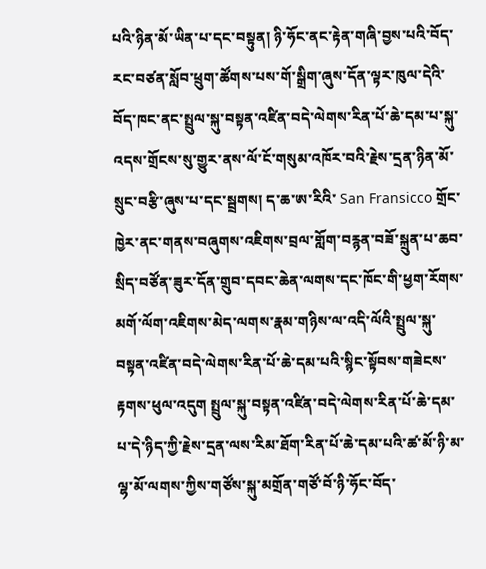པའི་ཉིན་མོ་ཡིན་པ་དང་བསྟུན། ཉི་ཧོང་ནང་རྟེན་གཞི་བྱས་པའི་བོད་རང་བཙན་སློབ་ཕྲུག་ཚོགས་པས་གོ་སྒྲིག་ཞུས་དོན་ལྟར་ཁུལ་དེའི་བོད་ཁང་ནང་སྤྲུལ་སྐུ་བསྟན་འཛིན་བདེ་ལེགས་རིན་པོ་ཆེ་དམ་པ་སྐུ་འདས་གྲོངས་སུ་གྱུར་ནས་ལོ་ངོ་གསུམ་འཁོར་བའི་རྗེས་དྲན་ཉིན་མོ་སྲུང་བརྩི་ཞུས་པ་དང་སྦྲགས། ད་ཆ་ཨ་རིའི་ San Fransicco གྲོང་ཁྱེར་ནང་གནས་བཞུགས་འཇིགས་བྲལ་གློག་བརྙན་བཟོ་སྐྲུན་པ་ཆབ་སྲིད་བཙོན་ཟུར་དོན་གྲུབ་དབང་ཆེན་ལགས་དང་ཁོང་གི་ཕྱག་རོགས་མགོ་ལོག་འཇིགས་མེད་ལགས་རྣམ་གཉིས་ལ་འདི་ལོའི་སྤྲུལ་སྐུ་བསྟན་འཛིན་བདེ་ལེགས་རིན་པོ་ཆེ་དམ་པའི་སྙིང་སྟོབས་གཟེངས་རྟགས་ཕུལ་འདུག སྤྲུལ་སྐུ་བསྟན་འཛིན་བདེ་ལེགས་རིན་པོ་ཆེ་དམ་པ་དེ་ཉིད་ཀྱི་རྗེས་དྲན་ལས་རིམ་ཐོག་རིན་པོ་ཆེ་དམ་པའི་ཚ་མོ་ཉི་མ་ལྷ་མོ་ལགས་ཀྱིས་གཙོས་སྐུ་མགྲོན་གཙོ་བོ་ཉི་ཧོང་བོད་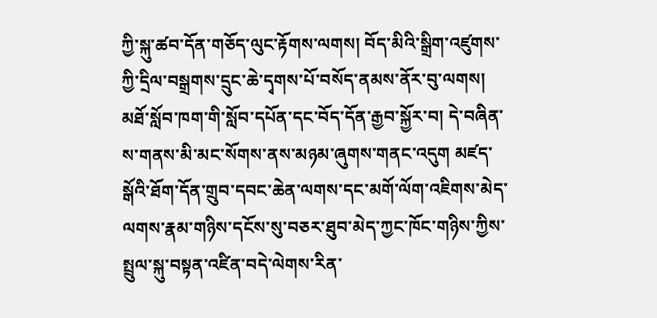ཀྱི་སྐུ་ཚབ་དོན་གཅོད་ལུང་རྟོགས་ལགས། བོད་མིའི་སྒྲིག་འཛུགས་ཀྱི་དྲིལ་བསྒྲགས་དྲུང་ཆེ་དྭགས་པོ་བསོད་ནམས་ནོར་བུ་ལགས། མཐོ་སློབ་ཁག་གི་སློབ་དཔོན་དང་བོད་དོན་རྒྱབ་སྐྱོར་བ། དེ་བཞིན་ས་གནས་མི་མང་སོགས་ནས་མཉམ་ཞུགས་གནང་འདུག མཛད་སྒོའི་ཐོག་དོན་གྲུབ་དབང་ཆེན་ལགས་དང་མགོ་ལོག་འཇིགས་མེད་ལགས་རྣམ་གཉིས་དངོས་སུ་བཅར་ཐུབ་མེད་ཀྱང་ཁོང་གཉིས་ཀྱིས་སྤྲུལ་སྐུ་བསྟན་འཛིན་བདེ་ལེགས་རིན་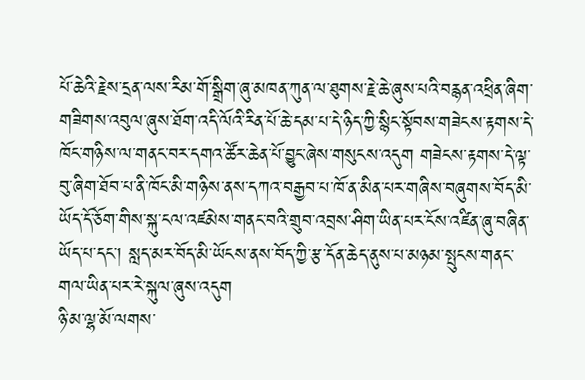པོ་ཆེའི་རྗེས་དྲན་ལས་རིམ་གོ་སྒྲིག་ཞུ་མཁན་ཀུན་ལ་ཐུགས་རྗེ་ཆེ་ཞུས་པའི་བརྙན་འཕྲིན་ཞིག་གཟིགས་འབུལ་ཞུས་ཐོག་འདི་ལོའི་རིན་པོ་ཆེ་དམ་པ་དེ་ཉིད་ཀྱི་སྙིང་སྟོབས་གཟེངས་རྟགས་དེ་ཁོང་གཉིས་ལ་གནང་བར་དགའ་ཚོར་ཆེན་པོ་བྱུང་ཞེས་གསུངས་འདུག གཟེངས་རྟགས་དེ་ལྟ་བུ་ཞིག་ཐོབ་པ་ནི་ཁོང་མི་གཉིས་ནས་དཀའ་བརྒྱབ་པ་ཁོ་ན་མིན་པར་གཞིས་བཞུགས་བོད་མི་ཡོད་དོ་ཅོག་གིས་སྐུ་ངལ་འཛམེས་གནང་བའི་གྲུབ་འབྲས་ཤིག་ཡིན་པར་ངོས་འཛིན་ཞུ་བཞིན་ཡོད་པ་དང་། སླད་མར་བོད་མི་ཡོངས་ནས་བོད་ཀྱི་རྩ་དོན་ཆེད་ནུས་པ་མཉམ་སྤུངས་གནང་གལ་ཡིན་པར་རེ་སྐུལ་ཞུས་འདུག
ཉི་མ་ལྷ་མོ་ལགས་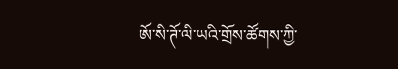ཨོ་སི་ཊོ་ལི་ཡའི་གྲོས་ཚོགས་ཀྱི་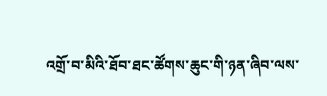འགྲོ་བ་མིའི་ཐོབ་ཐང་ཚོགས་ཆུང་གི་ཉན་ཞིབ་ལས་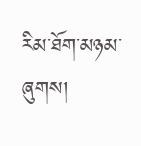རིམ་ཐོག་མཉམ་ཞུགས།